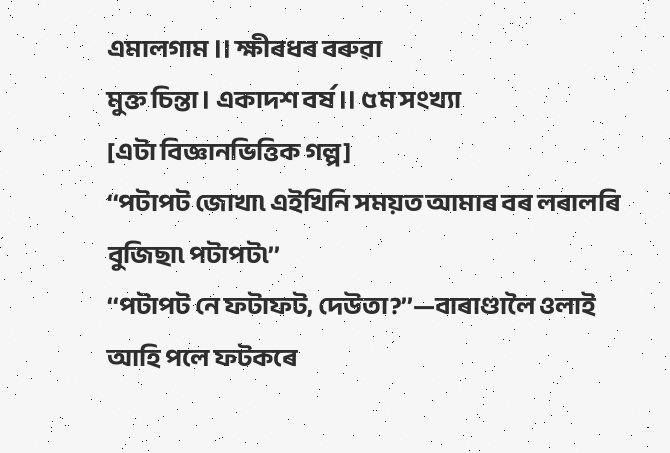এমালগাম ।। ক্ষীৰধৰ বৰুৱা
মুক্ত চিন্তা। একাদশ বৰ্ষ।। ৫ম সংখ্যা
[এটা বিজ্ঞানভিত্তিক গল্প]
‘‘পটাপট জোখা৷ এইখিনি সময়ত আমাৰ বৰ লৰালৰি বুজিছা৷ পটাপট৷’’
‘‘পটাপট নে ফটাফট, দেউতা?’’—বাৰাণ্ডালৈ ওলাই আহি পলে ফটকৰে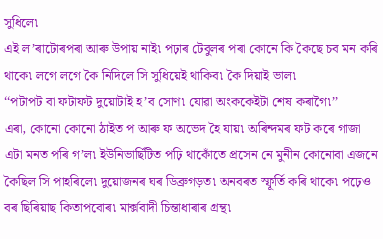সুধিলে৷
এই ল’ৰাটোৰপৰা আৰু উপায় নাই৷ পঢ়াৰ টেবুলৰ পৰা কোনে কি কৈছে চব মন কৰি থাকে৷ লগে লগে কৈ নিদিলে সি সুধিয়েই থাকিব৷ কৈ দিয়াই ভাল৷
‘‘পটাপট বা ফটাফট দুয়োটাই হ’ব সোণ৷ যোৱা অংককেইটা শেষ কৰাগৈ৷’’
এৰা, কোনো কোনো ঠাইত প আৰু ফ অভেদ হৈ যায়৷ অৰিন্দমৰ ফট কৰে গাজা এটা মনত পৰি গ’ল৷ ইউনিভাৰ্ছিটিত পঢ়ি থাকোঁতে প্ৰসেন নে মুনীন কোনোবা এজনে কৈছিল সি পাহৰিলে৷ দুয়োজনৰ ঘৰ ডিব্ৰুগড়ত৷ অনবৰত স্ফূৰ্তি কৰি থাকে৷ পঢ়েও বৰ ছিৰিয়াছ কিতাপবোৰ৷ মাৰ্ক্সবাদী চিন্তাধাৰাৰ গ্ৰন্থ৷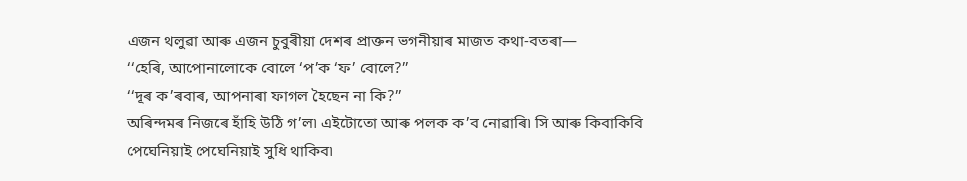এজন থলুৱা আৰু এজন চুবুৰীয়া দেশৰ প্ৰাক্তন ভগনীয়াৰ মাজত কথা-বতৰা—
‘‘হেৰি, আপোনালোকে বোলে ‘প’ক ‘ফ’ বোলে?’’
‘‘দূৰ ক’ৰবাৰ, আপনাৰা ফাগল হৈছেন না কি?’’
অৰিন্দমৰ নিজৰে হাঁহি উঠি গ’ল৷ এইটোতো আৰু পলক ক’ব নোৱাৰি৷ সি আৰু কিবাকিবি পেঘেনিয়াই পেঘেনিয়াই সুধি থাকিব৷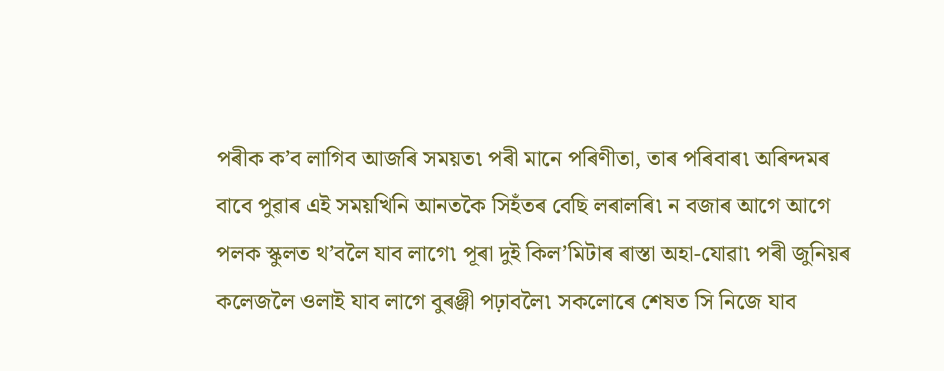পৰীক ক’ব লাগিব আজৰি সময়ত৷ পৰী মানে পৰিণীতা, তাৰ পৰিবাৰ৷ অৰিন্দমৰ বাবে পুৱাৰ এই সময়খিনি আনতকৈ সিহঁতৰ বেছি লৰালৰি৷ ন বজাৰ আগে আগে পলক স্কুলত থ’বলৈ যাব লাগে৷ পূৰা দুই কিল’মিটাৰ ৰাস্তা অহা-যোৱা৷ পৰী জুনিয়ৰ কলেজলৈ ওলাই যাব লাগে বুৰঞ্জী পঢ়াবলৈ৷ সকলোৰে শেষত সি নিজে যাব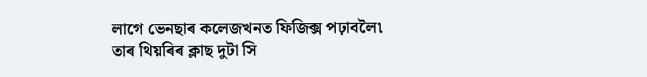লাগে ভেনছাৰ কলেজখনত ফিজিক্স পঢ়াবলৈ৷ তাৰ থিয়ৰিৰ ক্লাছ দুটা সি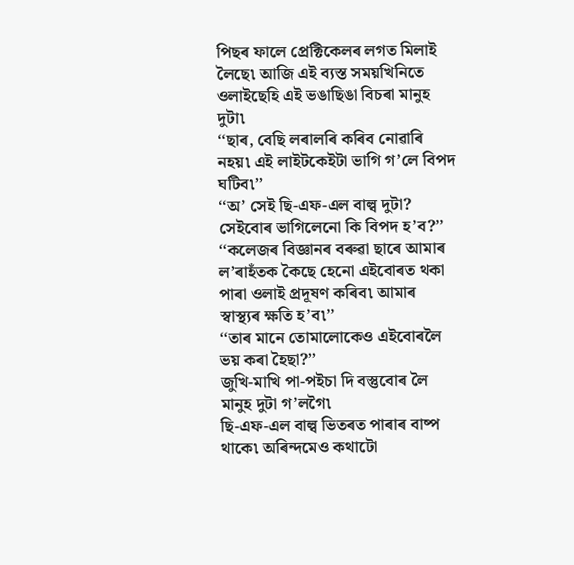পিছৰ ফালে প্ৰেক্টিকেলৰ লগত মিলাই লৈছে৷ আজি এই ব্যস্ত সময়খিনিতে ওলাইছেহি এই ভঙাছিঙা বিচৰা মানুহ দুটা৷
‘‘ছাৰ, বেছি লৰালৰি কৰিব নোৱাৰি নহয়৷ এই লাইটকেইটা ভাগি গ’লে বিপদ ঘটিব৷’’
‘‘অ’ সেই ছি-এফ-এল বাল্ব দুটা? সেইবোৰ ভাগিলেনো কি বিপদ হ’ব?’’
‘‘কলেজৰ বিজ্ঞানৰ বৰুৱা ছাৰে আমাৰ ল’ৰাহঁতক কৈছে হেনো এইবোৰত থকা পাৰা ওলাই প্ৰদূষণ কৰিব৷ আমাৰ স্বাস্থ্যৰ ক্ষতি হ’ব৷’’
‘‘তাৰ মানে তোমালোকেও এইবোৰলৈ ভয় কৰা হৈছা?’’
জুখি-মাখি পা-পইচা দি বস্তুবোৰ লৈ মানুহ দুটা গ’লগৈ৷
ছি-এফ-এল বাল্ব ভিতৰত পাৰাৰ বাষ্প থাকে৷ অৰিন্দমেও কথাটো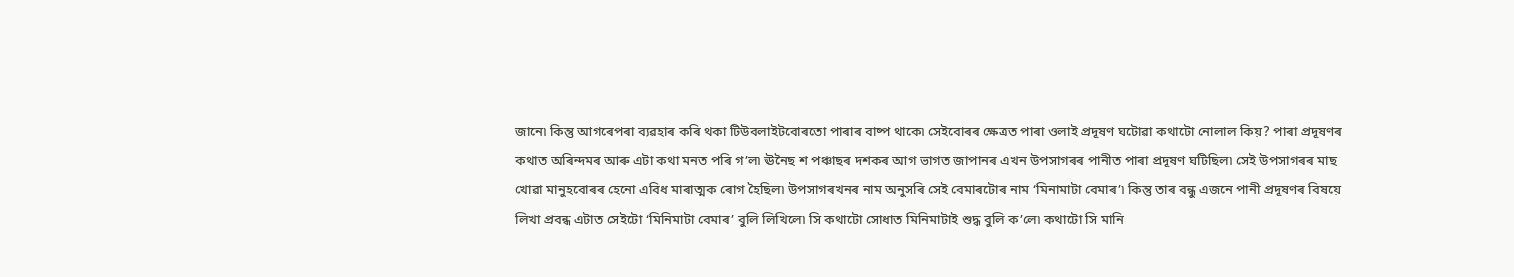জানে৷ কিন্তু আগৰেপৰা ব্যৱহাৰ কৰি থকা টিউবলাইটবোৰতো পাৰাৰ বাষ্প থাকে৷ সেইবোৰৰ ক্ষেত্ৰত পাৰা ওলাই প্ৰদূষণ ঘটোৱা কথাটো নোলাল কিয়? পাৰা প্ৰদূষণৰ কথাত অৰিন্দমৰ আৰু এটা কথা মনত পৰি গ’ল৷ ঊনৈছ শ পঞ্চাছৰ দশকৰ আগ ভাগত জাপানৰ এখন উপসাগৰৰ পানীত পাৰা প্ৰদূষণ ঘটিছিল৷ সেই উপসাগৰৰ মাছ খোৱা মানুহবোৰৰ হেনো এবিধ মাৰাত্মক ৰোগ হৈছিল৷ উপসাগৰখনৰ নাম অনুসৰি সেই বেমাৰটোৰ নাম ‘মিনামাটা বেমাৰ’৷ কিন্তু তাৰ বন্ধু এজনে পানী প্ৰদূষণৰ বিষয়ে লিখা প্ৰবন্ধ এটাত সেইটো ‘মিনিমাটা বেমাৰ’ বুলি লিখিলে৷ সি কথাটো সোধাত মিনিমাটাই শুদ্ধ বুলি ক’লে৷ কথাটো সি মানি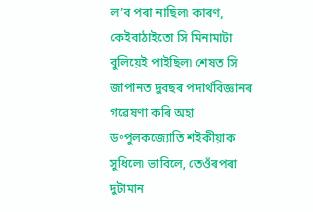ল’ব পৰা নাছিল৷ কাৰণ, কেইবাঠাইতো সি মিনামাটা বুলিয়েই পাইছিল৷ শেষত সি জাপানত দুবছৰ পদাৰ্থবিজ্ঞানৰ গৱেষণা কৰি অহা ড॰পুলকজ্যোতি শইকীয়াক সুধিলে৷ ভাবিলে, তেওঁৰপৰা দুটামান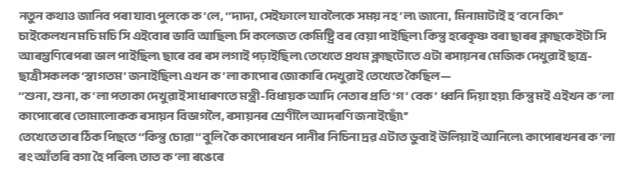নতুন কথাও জানিব পৰা যাব৷ পুলকে ক’লে, ‘‘দাদা, সেইফালে যাবলৈকে সময় নহ’ল৷ জানো, মিনামাটাই হ’বনে কি৷’’
চাইকেলখন মচি মচি সি এইবোৰ ভাবি আছিল৷ সি কলেজত কেমিষ্ট্ৰি বৰ বেয়া পাইছিল৷ কিন্তু হৰেকৃষ্ণ বৰা ছাৰৰ ক্লাছকেইটা সি আৰম্ভণিৰেপৰা ভাল পাইছিল৷ ছাৰে বৰ ৰস লগাই পঢ়াইছিল৷ তেখেতে প্ৰথম ক্লাছটোতে এটা ৰসায়নৰ মেজিক দেখুৱাই ছাত্ৰ-ছাত্ৰীসকলক ‘স্বাগতম’ জনাইছিল৷ এখন ক’লা কাপোৰ জোকাৰি দেখুৱাই তেখেতে কৈছিল—
‘‘শুনা, শুনা, ক’লা পতাকা দেখুৱাই সাধাৰণতে মন্ত্ৰী-বিধায়ক আদি নেতাৰ প্ৰতি ‘গ’ বেক’ ধ্বনি দিয়া হয়৷ কিন্তু মই এইখন ক’লা কাপোৰেৰে তোমালোকক ৰসায়ন বিভাগলৈ, ৰসায়নৰ শ্ৰেণীলৈ আদৰণি জনাইছোঁ৷’’
তেখেতে তাৰ ঠিক পিছতে ‘‘কিন্তু চোৱা’’ বুলি কৈ কাপোৰখন পানীৰ নিচিনা দ্ৰৱ এটাত ডুবাই উলিয়াই আনিলে৷ কাপোৰখনৰ ক’লা ৰং আঁতৰি বগা হৈ পৰিল৷ তাত ক’লা ৰঙেৰে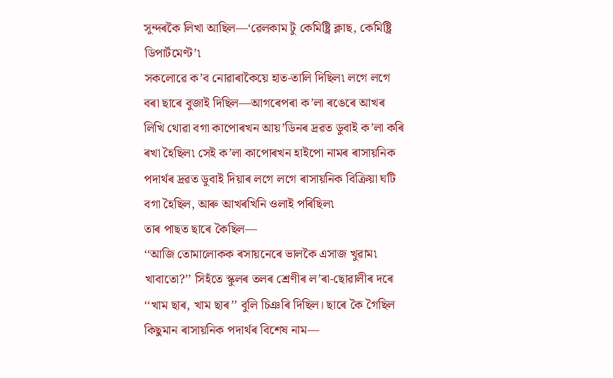সুন্দৰকৈ লিখা আছিল—‘ৱেলকাম টু কেমিষ্ট্ৰি ক্লাছ, কেমিষ্ট্ৰি ডিপাৰ্টমেণ্ট’৷
সকলোৱে ক’ব নোৱাৰাকৈয়ে হাত-তালি দিছিল৷ লগে লগে বৰা ছাৰে বুজাই দিছিল—আগৰেপৰা ক’লা ৰঙেৰে আখৰ লিখি থোৱা বগা কাপোৰখন আয়’ডিনৰ দ্ৰৱত ডুবাই ক’লা কৰি ৰখা হৈছিল৷ সেই ক’লা কাপোৰখন হাইপো নামৰ ৰাসায়নিক পদাৰ্থৰ দ্ৰৱত ডুবাই দিয়াৰ লগে লগে ৰাসায়নিক বিক্ৰিয়া ঘটি বগা হৈছিল, আৰু আখৰখিনি ওলাই পৰিছিল৷
তাৰ পাছত ছাৰে কৈছিল—
‘‘আজি তোমালোকক ৰসায়নেৰে ভালকৈ এসাজ খুৱাম৷ খাবাতো?’’ সিহঁতে স্কুলৰ তলৰ শ্ৰেণীৰ ল’ৰা-ছোৱালীৰ দৰে ‘‘খাম ছাৰ, খাম ছাৰ’’ বুলি চিঞৰি দিছিল। ছাৰে কৈ গৈছিল কিছুমান ৰাসায়নিক পদাৰ্থৰ বিশেষ নাম—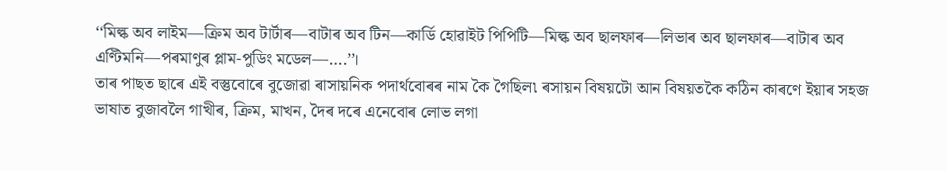‘‘মিল্ক অব লাইম—ক্ৰিম অব টাৰ্টাৰ—বাটাৰ অব টিন—কাৰ্ডি হোৱাইট পিপিটি—মিল্ক অব ছালফাৰ—লিভাৰ অব ছালফাৰ—বাটাৰ অব এণ্টিমনি—পৰমাণুৰ প্লাম-পুডিং মডেল—….’’।
তাৰ পাছত ছাৰে এই বস্তুবোৰে বুজোৱা ৰাসায়নিক পদাৰ্থবোৰৰ নাম কৈ গৈছিল৷ ৰসায়ন বিষয়টো আন বিষয়তকৈ কঠিন কাৰণে ইয়াৰ সহজ ভাষাত বুজাবলৈ গাখীৰ, ক্ৰিম, মাখন, দৈৰ দৰে এনেবোৰ লোভ লগা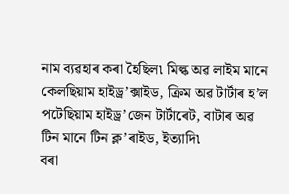নাম ব্যৱহাৰ কৰা হৈছিল৷ মিল্ক অৱ লাইম মানে কেলছিয়াম হাইড্ৰ’ক্সাইড, ক্ৰিম অৱ টাৰ্টাৰ হ’ল পটেছিয়াম হাইড্ৰ’জেন টাৰ্টাৰেট, বাটাৰ অৱ টিন মানে টিন ক্ল’ৰাইড, ইত্যাদি৷
বৰা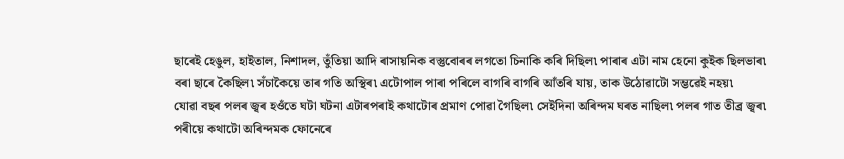ছাৰেই হেঙুল, হাইতাল, নিশাদল, তুঁতিয়া আদি ৰাসায়নিক বস্তুবোৰৰ লগতো চিনাকি কৰি দিছিল৷ পাৰাৰ এটা নাম হেনো কুইক ছিলভাৰ৷ বৰা ছাৰে কৈছিল৷ সঁচাকৈয়ে তাৰ গতি অস্থিৰ৷ এটোপাল পাৰা পৰিলে বাগৰি বাগৰি আঁতৰি যায়, তাক উঠোৱাটো সম্ভৱেই নহয়৷
যোৱা বছৰ পলৰ জ্বৰ হওঁতে ঘটা ঘটনা এটাৰপৰাই কথাটোৰ প্ৰমাণ পোৱা গৈছিল৷ সেইদিনা অৰিন্দম ঘৰত নাছিল৷ পলৰ গাত তীব্ৰ জ্বৰ৷ পৰীয়ে কথাটো অৰিন্দমক ফোনেৰে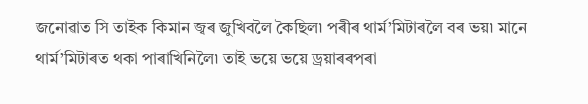জনোৱাত সি তাইক কিমান জ্বৰ জুখিবলৈ কৈছিল৷ পৰীৰ থাৰ্ম’মিটাৰলৈ বৰ ভয়৷ মানে থাৰ্ম’মিটাৰত থকা পাৰাখিনিলৈ৷ তাই ভয়ে ভয়ে ড্ৰয়াৰৰপৰা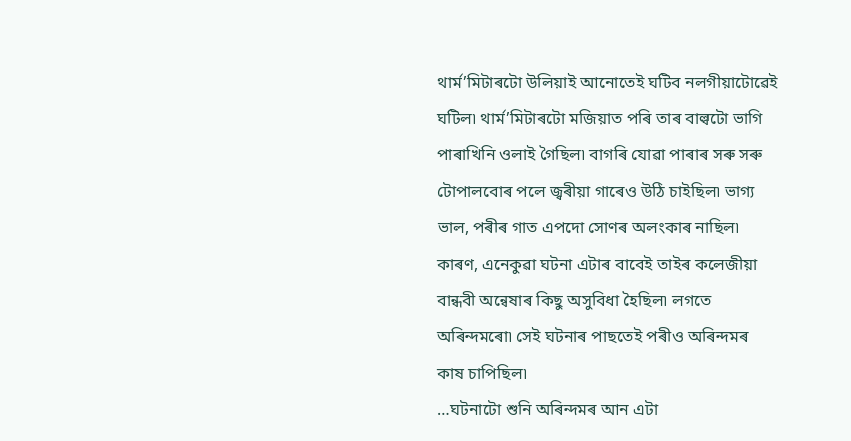থাৰ্ম’মিটাৰটো উলিয়াই আনোতেই ঘটিব নলগীয়াটোৱেই ঘটিল৷ থাৰ্ম’মিটাৰটো মজিয়াত পৰি তাৰ বাল্বটো ভাগি পাৰাখিনি ওলাই গৈছিল৷ বাগৰি যোৱা পাৰাৰ সৰু সৰু টোপালবোৰ পলে জ্বৰীয়া গাৰেও উঠি চাইছিল৷ ভাগ্য ভাল, পৰীৰ গাত এপদো সোণৰ অলংকাৰ নাছিল৷ কাৰণ, এনেকুৱা ঘটনা এটাৰ বাবেই তাইৰ কলেজীয়া বান্ধবী অন্বেষাৰ কিছু অসুবিধা হৈছিল৷ লগতে অৰিন্দমৰো৷ সেই ঘটনাৰ পাছতেই পৰীও অৰিন্দমৰ কাষ চাপিছিল৷
…ঘটনাটো শুনি অৰিন্দমৰ আন এটা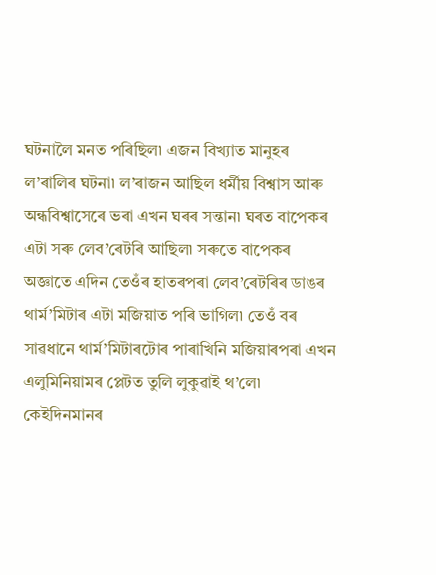ঘটনালৈ মনত পৰিছিল৷ এজন বিখ্যাত মানুহৰ ল’ৰালিৰ ঘটনা৷ ল’ৰাজন আছিল ধৰ্মীয় বিশ্বাস আৰু অন্ধবিশ্বাসেৰে ভৰা এখন ঘৰৰ সন্তান৷ ঘৰত বাপেকৰ এটা সৰু লেব’ৰেটৰি আছিল৷ সৰুতে বাপেকৰ অজ্ঞাতে এদিন তেওঁৰ হাতৰপৰা লেব’ৰেটৰিৰ ডাঙৰ থাৰ্ম’মিটাৰ এটা মজিয়াত পৰি ভাগিল৷ তেওঁ বৰ সাৱধানে থাৰ্ম’মিটাৰটোৰ পাৰাখিনি মজিয়াৰপৰা এখন এলুমিনিয়ামৰ প্লেটত তুলি লুকুৱাই থ’লে৷ কেইদিনমানৰ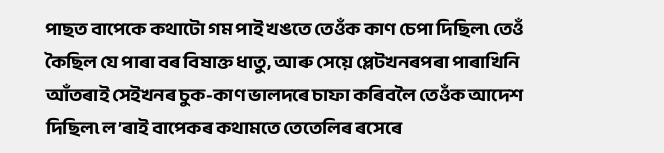পাছত বাপেকে কথাটো গম পাই খঙতে তেওঁক কাণ চেপা দিছিল৷ তেওঁ কৈছিল যে পাৰা বৰ বিষাক্ত ধাতু, আৰু সেয়ে প্লেটখনৰপৰা পাৰাখিনি আঁতৰাই সেইখনৰ চুক-কাণ ভালদৰে চাফা কৰিবলৈ তেওঁক আদেশ দিছিল৷ ল’ৰাই বাপেকৰ কথামতে তেতেলিৰ ৰসেৰে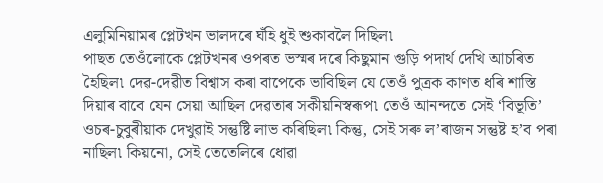এলুমিনিয়ামৰ প্লেটখন ভালদৰে ঘঁহি ধুই শুকাবলৈ দিছিল৷
পাছত তেওঁলোকে প্লেটখনৰ ওপৰত ভস্মৰ দৰে কিছুমান গুড়ি পদাৰ্থ দেখি আচৰিত হৈছিল৷ দেৱ-দেৱীত বিশ্বাস কৰা বাপেকে ভাবিছিল যে তেওঁ পুত্ৰক কাণত ধৰি শাস্তি দিয়াৰ বাবে যেন সেয়া আছিল দেৱতাৰ সকীয়নিস্বৰূপ৷ তেওঁ আনন্দতে সেই ‘বিভূতি’ ওচৰ-চুবুৰীয়াক দেখুৱাই সন্তুষ্টি লাভ কৰিছিল৷ কিন্তু, সেই সৰু ল’ৰাজন সন্তুষ্ট হ’ব পৰা নাছিল৷ কিয়নো, সেই তেতেলিৰে ধোৱা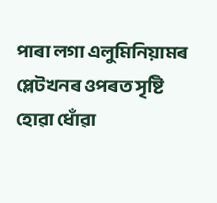পাৰা লগা এলুমিনিয়ামৰ প্লেটখনৰ ওপৰত সৃষ্টি হোৱা ধোঁৱা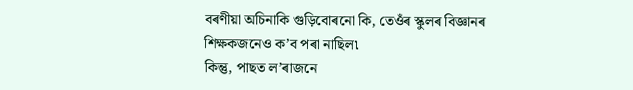বৰণীয়া অচিনাকি গুড়িবোৰনো কি, তেওঁৰ স্কুলৰ বিজ্ঞানৰ শিক্ষকজনেও ক’ব পৰা নাছিল৷
কিন্তু, পাছত ল’ৰাজনে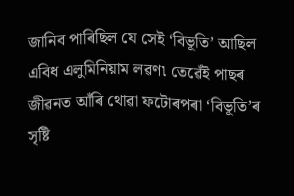জানিব পাৰিছিল যে সেই ‘বিভূতি’ আছিল এবিধ এলুমিনিয়াম লৱণ৷ তেৱেঁই পাছৰ জীৱনত আঁৰি থোৱা ফটোৰপৰা ‘বিভূতি’ৰ সৃষ্টি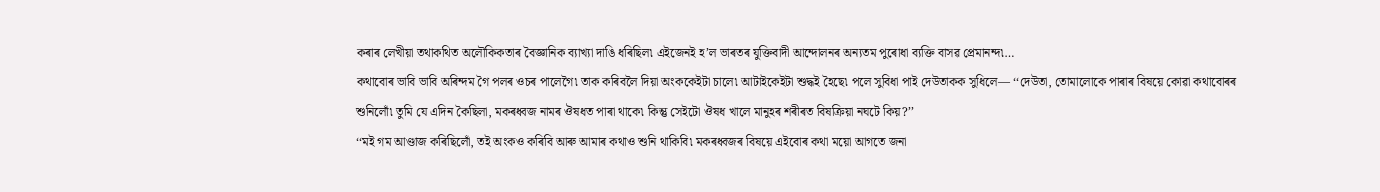কৰাৰ লেখীয়া তথাকথিত অলৌকিকতাৰ বৈজ্ঞানিক ব্যাখ্যা দাঙি ধৰিছিল৷ এইজেনই হ’ল ভাৰতৰ যুক্তিবাদী আন্দোলনৰ অন্যতম পুৰোধা ব্যক্তি বাসৱ প্ৰেমানন্দ৷…
কথাবোৰ ভাবি ভাবি অৰিন্দম গৈ পলৰ ওচৰ পালেগৈ৷ তাক কৰিবলৈ দিয়া অংককেইটা চালে৷ আটাইকেইটা শুদ্ধই হৈছে৷ পলে সুবিধা পাই দেউতাকক সুধিলে— ‘‘দেউতা, তোমালোকে পাৰাৰ বিষয়ে কোৱা কথাবোৰৰ শুনিলোঁ৷ তুমি যে এদিন কৈছিলা, মকৰধ্বজ নামৰ ঔষধত পাৰা থাকে৷ কিন্তু সেইটো ঔষধ খালে মানুহৰ শৰীৰত বিষক্ৰিয়া নঘটে কিয়?’’
‘‘মই গম আণ্ডাজ কৰিছিলোঁ, তই অংকও কৰিবি আৰু আমাৰ কথাও শুনি থাকিবি৷ মকৰধ্বজৰ বিষয়ে এইবোৰ কথা ময়ো আগতে জনা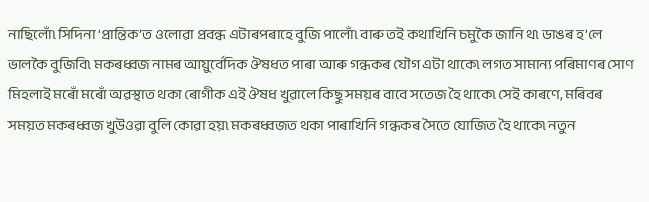নাছিলোঁ৷ সিদিনা ‘প্ৰান্তিক’ত ওলোৱা প্ৰবন্ধ এটাৰপৰাহে বুজি পালোঁ৷ বাৰু তই কথাখিনি চমুকৈ জানি থ৷ ডাঙৰ হ’লে ভালকৈ বুজিবি৷ মকৰধ্বজ নামৰ আয়ুৰ্বেদিক ঔষধত পাৰা আৰু গন্ধকৰ যৌগ এটা থাকে৷ লগত সামান্য পৰিমাণৰ সোণ মিহলাই মৰোঁ মৰোঁ অৱস্থাত থকা ৰোগীক এই ঔষধ খুৱালে কিছু সময়ৰ বাবে সতেজ হৈ থাকে৷ সেই কাৰণে, মৰিবৰ সময়ত মকৰধ্বজ খুউওৱা বুলি কোৱা হয়৷ মকৰধ্বজত থকা পাৰাখিনি গন্ধকৰ সৈতে যোজিত হৈ থাকে৷ নতুন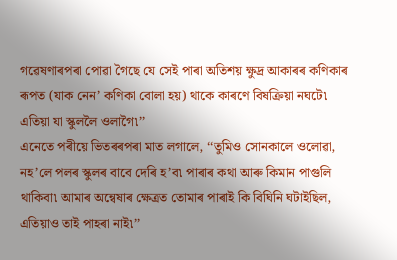গৱেষণাৰপৰা পোৱা গৈছে যে সেই পাৰা অতিশয় ক্ষুদ্ৰ আকাৰৰ কণিকাৰ ৰূপত (যাক নেন’ কণিকা বোলা হয়) থাকে কাৰণে বিষক্ৰিয়া নঘটে৷ এতিয়া যা স্কুললৈ ওলাগৈ৷’’
এনেতে পৰীয়ে ভিতৰৰপৰা মাত লগালে, ‘‘তুমিও সোনকালে ওলোৱা, নহ’লে পলৰ স্কুলৰ বাবে দেৰি হ’ব৷ পাৰাৰ কথা আৰু কিমান পাগুলি থাকিবা৷ আমাৰ অন্বেষাৰ ক্ষেত্ৰত তোমাৰ পাৰাই কি বিঘিনি ঘটাইছিল, এতিয়াও তাই পাহৰা নাই৷’’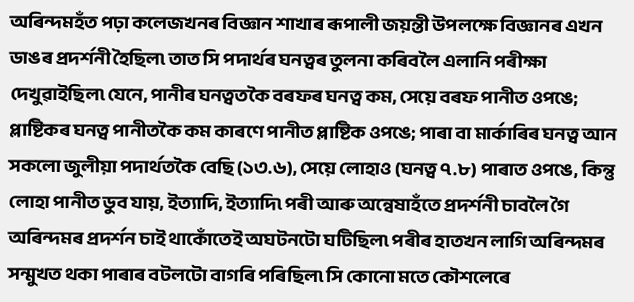অৰিন্দমহঁত পঢ়া কলেজখনৰ বিজ্ঞান শাখাৰ ৰূপালী জয়ন্তী উপলক্ষে বিজ্ঞানৰ এখন ডাঙৰ প্ৰদৰ্শনী হৈছিল৷ তাত সি পদাৰ্থৰ ঘনত্বৰ তুলনা কৰিবলৈ এলানি পৰীক্ষা দেখুৱাইছিল৷ যেনে, পানীৰ ঘনত্বতকৈ বৰফৰ ঘনত্ব কম, সেয়ে বৰফ পানীত ওপঙে; প্লাষ্টিকৰ ঘনত্ব পানীতকৈ কম কাৰণে পানীত প্লাষ্টিক ওপঙে; পাৰা বা মাৰ্কাৰিৰ ঘনত্ব আন সকলো জুলীয়া পদাৰ্থতকৈ বেছি (১৩.৬), সেয়ে লোহাও (ঘনত্ব ৭.৮) পাৰাত ওপঙে, কিন্তু লোহা পানীত ডুব যায়, ইত্যাদি, ইত্যাদি৷ পৰী আৰু অন্বেষাহঁতে প্ৰদৰ্শনী চাবলৈ গৈ অৰিন্দমৰ প্ৰদৰ্শন চাই থাকোঁতেই অঘটনটো ঘটিছিল৷ পৰীৰ হাতখন লাগি অৰিন্দমৰ সন্মুখত থকা পাৰাৰ বটলটো বাগৰি পৰিছিল৷ সি কোনো মতে কৌশলেৰে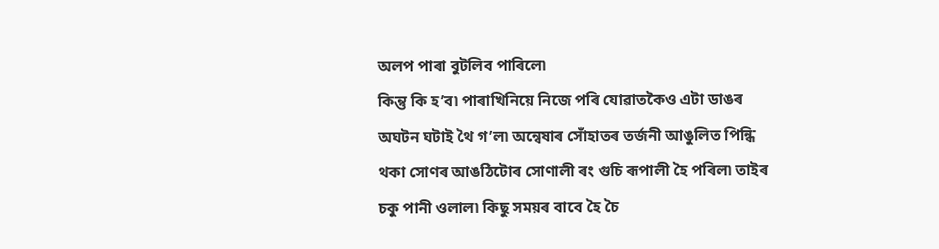অলপ পাৰা বুটলিব পাৰিলে৷
কিন্তু কি হ’ব৷ পাৰাখিনিয়ে নিজে পৰি যোৱাতকৈও এটা ডাঙৰ অঘটন ঘটাই থৈ গ’ল৷ অন্বেষাৰ সোঁহাতৰ তৰ্জনী আঙুলিত পিন্ধি থকা সোণৰ আঙঠিটোৰ সোণালী ৰং গুচি ৰূপালী হৈ পৰিল৷ তাইৰ চকু পানী ওলাল৷ কিছু সময়ৰ বাবে হৈ চৈ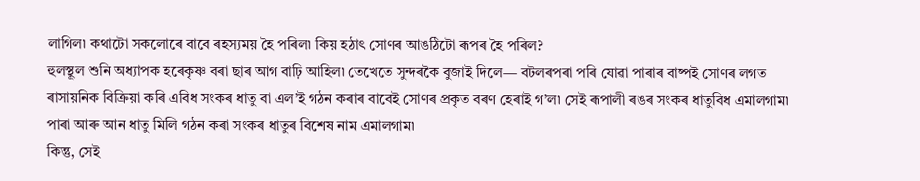লাগিল৷ কথাটো সকলোৰে বাবে ৰহস্যময় হৈ পৰিল৷ কিয় হঠাৎ সোণৰ আঙঠিটো ৰূপৰ হৈ পৰিল?
হুলস্থূল শুনি অধ্যাপক হৰেকৃষ্ণ বৰা ছাৰ আগ বাঢ়ি আহিল৷ তেখেতে সুন্দৰকৈ বুজাই দিলে— বটলৰপৰা পৰি যোৱা পাৰাৰ বাষ্পই সোণৰ লগত ৰাসায়নিক বিক্ৰিয়া কৰি এবিধ সংকৰ ধাতু বা এল’ই গঠন কৰাৰ বাবেই সোণৰ প্ৰকৃত বৰণ হেৰাই গ’ল৷ সেই ৰূপালী ৰঙৰ সংকৰ ধাতুবিধ এমালগাম৷ পাৰা আৰু আন ধাতু মিলি গঠন কৰা সংকৰ ধাতুৰ বিশেষ নাম এমালগাম৷
কিন্তু, সেই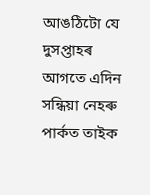আঙঠিটো যে দুসপ্তাহৰ আগতে এদিন সন্ধিয়া নেহৰু পাৰ্কত তাইক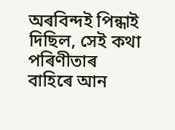অৰবিন্দই পিন্ধাই দিছিল, সেই কথা পৰিণীতাৰ বাহিৰে আন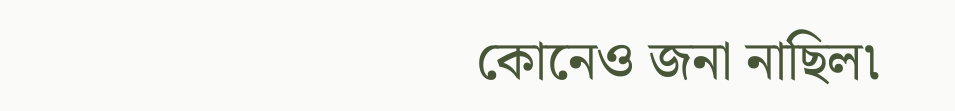কোনেও জনা নাছিল৷